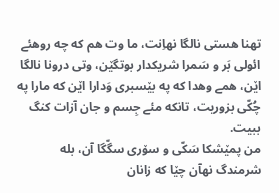تهنا هستی نالگا نهاِنت، ما وت هم که چه روهئے ائولی بَر و سَمرا شریکدار بوتگێن، وتی درونا نالگا اێن، همے وهدا که په بێسبری وَدارا اێن که مارا په چُکّی بزوریت، تانکه مئے جِسم و جان آزات کنگ ببیت.
من پمێشکا سَکّی و سۆری سگّگا آن، بله شرمندگ نهآن چێا که زانان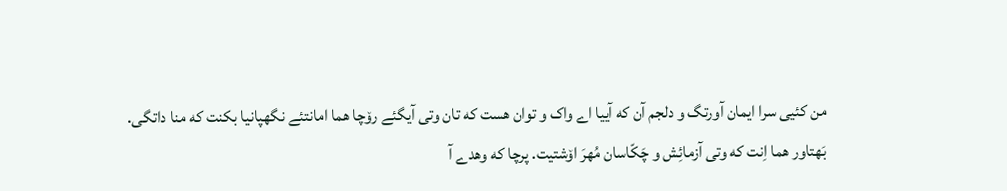من کئیی سرا ایمان آورتگ و دلجم آن که آییا اے واک و توان هست که تان وتی آیگئے رۆچا هما امانتئے نگهپانیا بکنت که منا داتگی.
بَهتاور هما اِنت که وتی آزمائِش و چَکّاسان مُهرَ اۆشتیت. پرچا که وهدے آ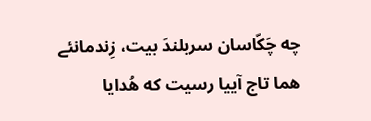چه چَکّاسان سربلندَ بیت، زِندمانئے هما تاج آییا رسیت که هُدایا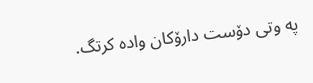په وتی دۆست دارۆکان واده کرتگ.